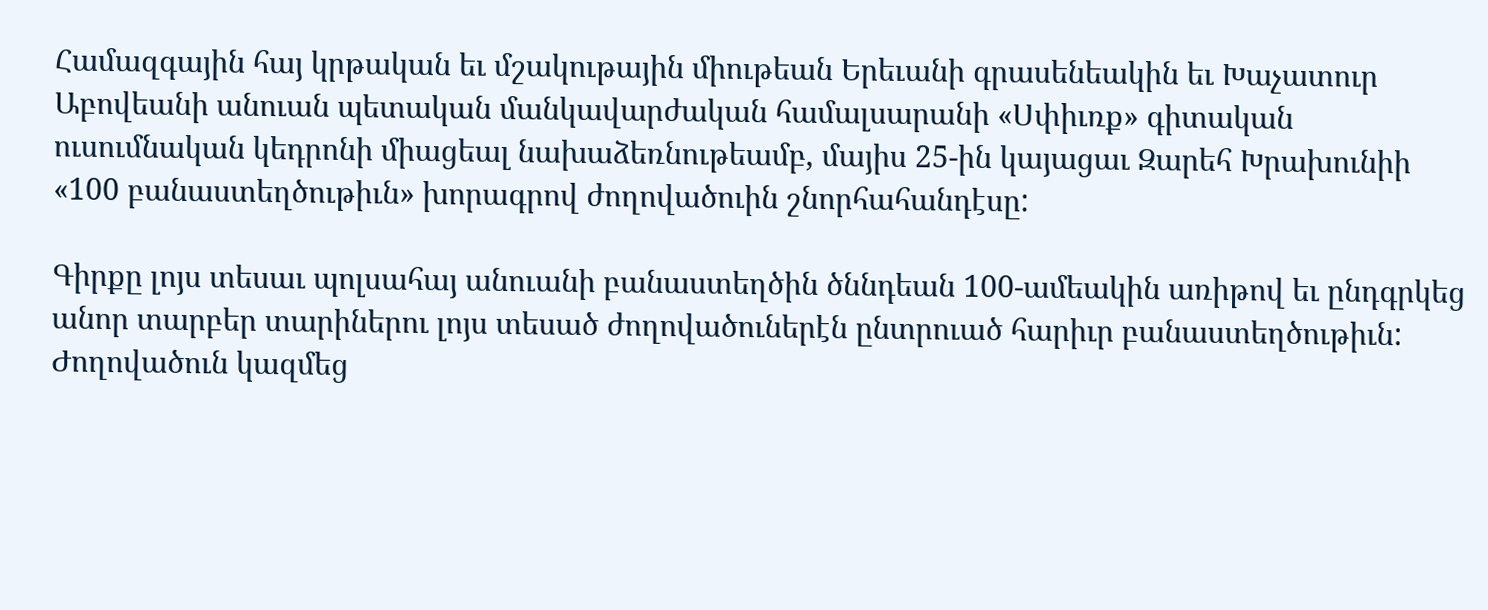Համազգային հայ կրթական եւ մշակութային միութեան Երեւանի գրասենեակին եւ Խաչատուր Աբովեանի անուան պետական մանկավարժական համալսարանի «Սփիւռք» գիտական ուսումնական կեդրոնի միացեալ նախաձեռնութեամբ, մայիս 25-ին կայացաւ Զարեհ Խրախունիի «100 բանաստեղծութիւն» խորագրով ժողովածուին շնորհահանդէսը:

Գիրքը լոյս տեսաւ պոլսահայ անուանի բանաստեղծին ծննդեան 100-ամեակին առիթով եւ ընդգրկեց անոր տարբեր տարիներու լոյս տեսած ժողովածուներէն ընտրուած հարիւր բանաստեղծութիւն: Ժողովածուն կազմեց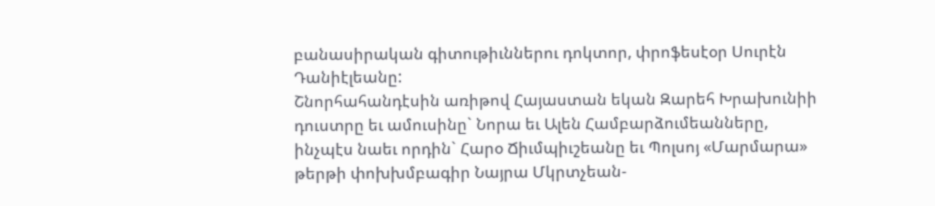բանասիրական գիտութիւններու դոկտոր, փրոֆեսէօր Սուրէն Դանիէլեանը:
Շնորհահանդէսին առիթով Հայաստան եկան Զարեհ Խրախունիի դուստրը եւ ամուսինը` Նորա եւ Ալեն Համբարձումեանները, ինչպէս նաեւ որդին` Հարօ Ճիւմպիւշեանը եւ Պոլսոյ «Մարմարա» թերթի փոխխմբագիր Նայրա Մկրտչեան-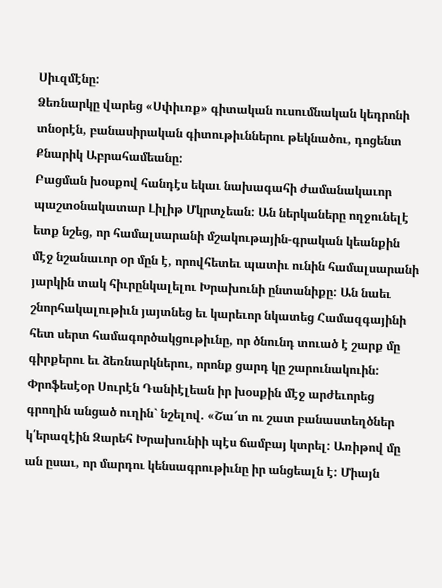Սիւզմէնը:
Ձեռնարկը վարեց «Սփիւռք» գիտական ուսումնական կեդրոնի տնօրէն, բանասիրական գիտութիւններու թեկնածու, դոցենտ Քնարիկ Աբրահամեանը:
Բացման խօսքով հանդէս եկաւ նախագահի ժամանակաւոր պաշտօնակատար Լիլիթ Մկրտչեան: Ան ներկաները ողջունելէ ետք նշեց, որ համալսարանի մշակութային-գրական կեանքին մէջ նշանաւոր օր մըն է, որովհետեւ պատիւ ունին համալսարանի յարկին տակ հիւրընկալելու Խրախունի ընտանիքը: Ան նաեւ շնորհակալութիւն յայտնեց եւ կարեւոր նկատեց Համազգայինի հետ սերտ համագործակցութիւնը, որ ծնունդ տուած է շարք մը գիրքերու եւ ձեռնարկներու, որոնք ցարդ կը շարունակուին:
Փրոֆեսէօր Սուրէն Դանիէլեան իր խօսքին մէջ արժեւորեց գրողին անցած ուղին` նշելով. «Շա՜տ ու շատ բանաստեղծներ կ՛երազէին Զարեհ Խրախունիի պէս ճամբայ կտրել: Առիթով մը ան ըսաւ, որ մարդու կենսագրութիւնը իր անցեալն է: Միայն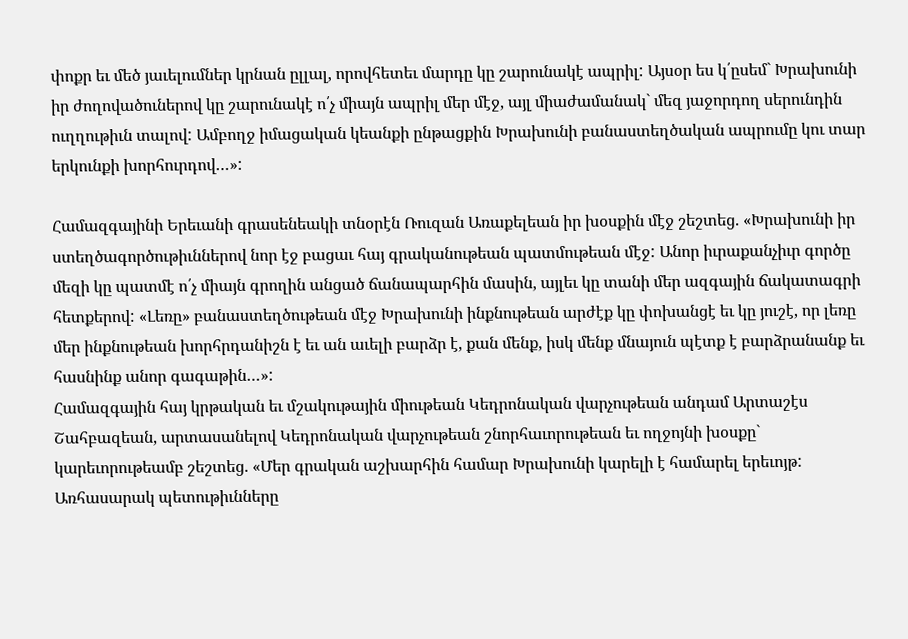փոքր եւ մեծ յաւելումներ կրնան ըլլալ, որովհետեւ մարդը կը շարունակէ ապրիլ: Այսօր ես կ՛ըսեմ` Խրախունի իր ժողովածուներով կը շարունակէ ո՛չ միայն ապրիլ մեր մէջ, այլ միաժամանակ` մեզ յաջորդող սերունդին ուղղութիւն տալով: Ամբողջ իմացական կեանքի ընթացքին Խրախունի բանաստեղծական ապրումը կու տար երկունքի խորհուրդով…»:

Համազգայինի Երեւանի գրասենեակի տնօրէն Ռուզան Առաքելեան իր խօսքին մէջ շեշտեց. «Խրախունի իր ստեղծագործութիւններով նոր էջ բացաւ հայ գրականութեան պատմութեան մէջ: Անոր իւրաքանչիւր գործը մեզի կը պատմէ ո՛չ միայն գրողին անցած ճանապարհին մասին, այլեւ կը տանի մեր ազգային ճակատագրի հետքերով: «Լեռը» բանաստեղծութեան մէջ Խրախունի ինքնութեան արժէք կը փոխանցէ եւ կը յուշէ, որ լեռը մեր ինքնութեան խորհրդանիշն է եւ ան աւելի բարձր է, քան մենք, իսկ մենք մնայուն պէտք է բարձրանանք եւ հասնինք անոր գագաթին…»:
Համազգային հայ կրթական եւ մշակութային միութեան Կեդրոնական վարչութեան անդամ Արտաշէս Շահբազեան, արտասանելով Կեդրոնական վարչութեան շնորհաւորութեան եւ ողջոյնի խօսքը` կարեւորութեամբ շեշտեց. «Մեր գրական աշխարհին համար Խրախունի կարելի է համարել երեւոյթ: Առհասարակ պետութիւնները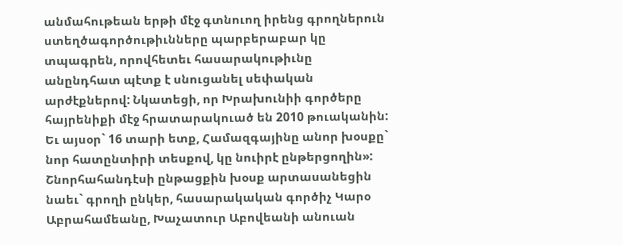անմահութեան երթի մէջ գտնուող իրենց գրողներուն ստեղծագործութիւնները պարբերաբար կը տպագրեն, որովհետեւ հասարակութիւնը անընդհատ պէտք է սնուցանել սեփական արժէքներով: Նկատեցի, որ Խրախունիի գործերը հայրենիքի մէջ հրատարակուած են 2010 թուականին: Եւ այսօր` 16 տարի ետք, Համազգայինը անոր խօսքը` նոր հատընտիրի տեսքով, կը նուիրէ ընթերցողին»:
Շնորհահանդէսի ընթացքին խօսք արտասանեցին նաեւ` գրողի ընկեր, հասարակական գործիչ Կարօ Աբրահամեանը, Խաչատուր Աբովեանի անուան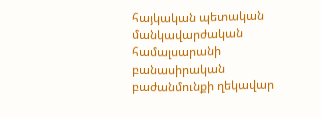հայկական պետական մանկավարժական համալսարանի բանասիրական բաժանմունքի ղեկավար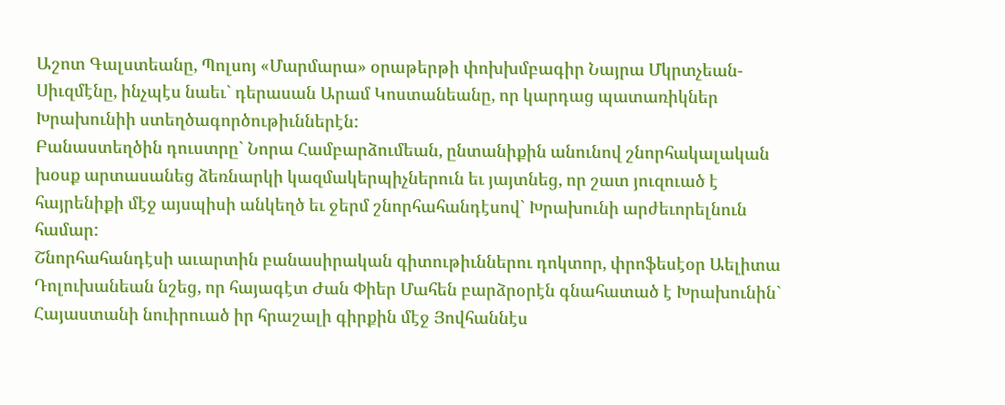Աշոտ Գալստեանը, Պոլսոյ «Մարմարա» օրաթերթի փոխխմբագիր Նայրա Մկրտչեան-Սիւզմէնը, ինչպէս նաեւ` դերասան Արամ Կոստանեանը, որ կարդաց պատառիկներ Խրախունիի ստեղծագործութիւններէն:
Բանաստեղծին դուստրը` Նորա Համբարձումեան, ընտանիքին անունով շնորհակալական խօսք արտասանեց ձեռնարկի կազմակերպիչներուն եւ յայտնեց, որ շատ յուզուած է հայրենիքի մէջ այսպիսի անկեղծ եւ ջերմ շնորհահանդէսով` Խրախունի արժեւորելնուն համար:
Շնորհահանդէսի աւարտին բանասիրական գիտութիւններու դոկտոր, փրոֆեսէօր Աելիտա Դոլուխանեան նշեց, որ հայագէտ Ժան Փիեր Մահեն բարձրօրէն գնահատած է Խրախունին` Հայաստանի նուիրուած իր հրաշալի գիրքին մէջ Յովհաննէս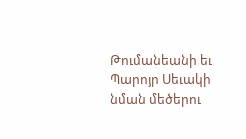Թումանեանի եւ Պարոյր Սեւակի նման մեծերու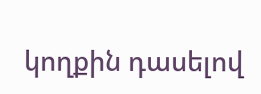կողքին դասելով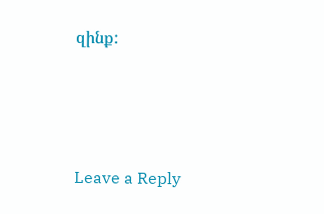զինք:




Leave a Reply